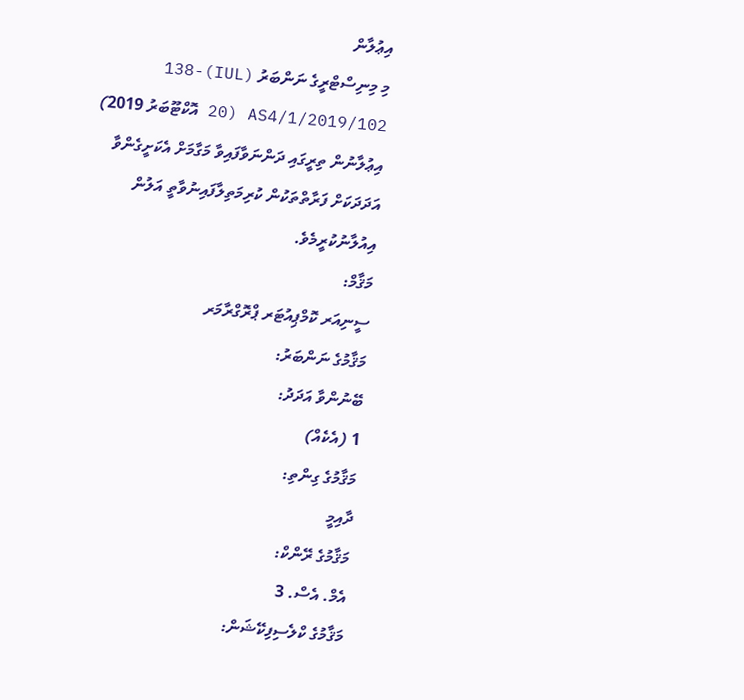އިޢުލާން
މި މިނިސްޓްރީގެ ނަންބަރު (IUL)138-AS4/1/2019/102 (20 އޮކްޓޫބަރު 2019) އިޢުލާނުން ތިރީގައި ދަންނަވާފައިވާ މަގާމަށް އެކަށީގެންވާ އަދަދަކަށް ފަރާތްތަކުން ކުރިމަތިލާފައިނުވާތީ އަލުން އިއުލާނުކުރީމެވެ.
މަޤާމް:
ސީނިއަރ ކޮމްޕިއުޓަރ ޕްރޮގްރާމަރ
މަޤާމުގެ ނަންބަރު:
ބޭނުންވާ އަދަދު:
1 (އެކެއް)
މަޤާމުގެ ގިންތި:
ދާއިމީ
މަޤާމުގެ ރޭންކް:
އެމް. އެސް. 3
މަޤާމުގެ ކްލެސިފިކޭޝަން: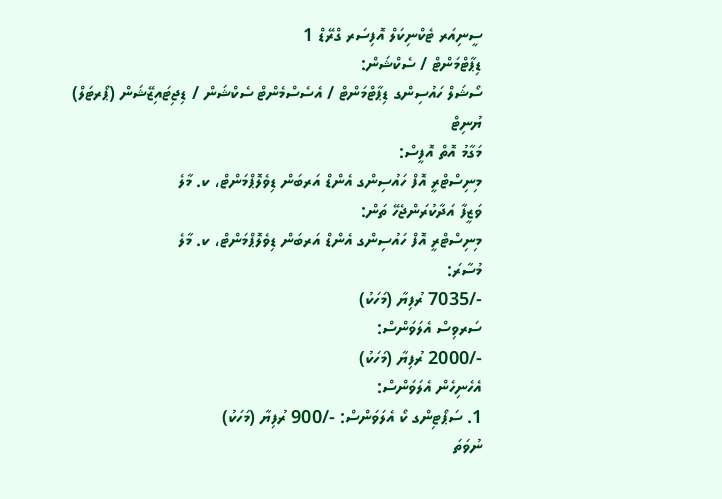ސީނިއަރ ޓެކްނިކަލް އޮފިސަރ ގްރޭޑް 1
ޑިޕާޓްމަންޓް / ސެކްޝަން:
ސޯޝަލް ހައުސިންގ ޑިޕާޓްމަންޓް / އެސެސްމެންޓް ސެކްޝަން / ޑިޖިޓައިޒޭޝަން (ޕޯރޓަލް) ޔުނިޓް
މަގާމު އޮތް އޮފީސް:
މިނިސްޓްރީ އޮފް ހައުސިންގ އެންޑް އަރބަން ޑިވެލޮޕްމަންޓް، ކ. މާލެ
ވަޒީފާ އަދާކުރަންޖެހޭ ތަން:
މިނިސްޓްރީ އޮފް ހައުސިންގ އެންޑް އަރބަން ޑިވެލޮޕްމަންޓް، ކ. މާލެ
މުސާރަ:
-/7035 ރުފިޔާ (މަހަކު)
ސަރވިސް އެލަވަންސް:
-/2000 ރުފިޔާ (މަހަކު)
އެހެނިހެން އެލަވަންސް:
1. ސަޕޯޓިންގ ކޯ އެލަވަންސް: -/900 ރުފިޔާ (މަހަކު)
ނުވަތަ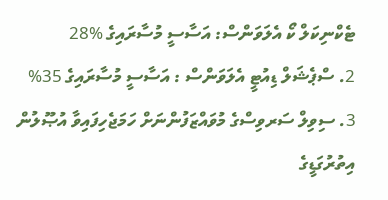ޓެކްނިކަލް ކޯ އެލަވަންސް: އަސާސީ މުސާރައިގެ %28
2. ސްޕެޝަލް ޑިއުޓީ އެލަވަންސް : އަސާސީ މުސާރައިގެ 35%
3. ސިވިލް ސަރވިސްގެ މުވައްޒަފުންނަށް ހަމަޖެހިފައިވާ އުޞޫލުން އިތުރުގަޑީގެ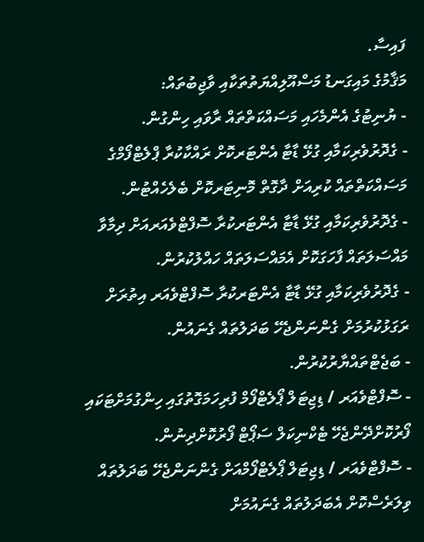ފައިސާ.
މަޤާމުގެ މައިގަނޑު މަސްއޫލިއްޔަތުތަކާއި ވާޖިބުތައް:
- ޔުނިޓުގެ އެންމެހައި މަސައްކަތްތައް ރާވައި ހިންގުން.
- ގެދޮރުވެރިކަމާއި ގުޅޭ ޑާޓާ އެންޓަރކޮށް ރައްކާކުރާ ޕްލެޓްފޯމްގެ މަސައްކަތްތައް ކުރިއަށް ދާގޮތް މޮނިޓަރކޮށް ބެލެހެއްޓުން.
- ގެދޮރުވެރިކަމާއި ގުޅޭ ޑާޓާ އެންޓަރކުރާ ސޮފްޓްވެއަރއަށް ދިމާވާ މައްސަލަތައް ފާހަގަކޮށް އެމައްސަލަތައް ހައްލުކުރުން.
- ގެދޮރުވެރިކަމާއި ގުޅޭ ޑާޓާ އެންޓަރކުރާ ސޮފްޓްވެއަރ އިތުރަށް ރަގަޅުކުރުމަށް ގެންނަންޖެހޭ ބަދަލުތައް ގެނައުން.
- ބަޖެޓްތައްޔާރުކުރުން.
- ސޮފްޓްވެއަރ / ޑިޖިޓަލް ޕޯލެޓްފޯމް ފުރިހަމަގޮތުގައި ހިންގުމަށްޓަކައި ފޯރުކޮށްދޭންޖެހޭ ޓެކްނިކަލް ސަޕޯޓް ފޯރުކޮށްދިނުން.
- ސޮފްޓްވެއަރ / ޑިޖިޓަލް ޕޯލެޓްފޯމްއަށް ގެންނަންޖެހޭ ބަދަލުތައް ވިލަރެސްކޮށް އެބަދަލުތައް ގެނައުމަށް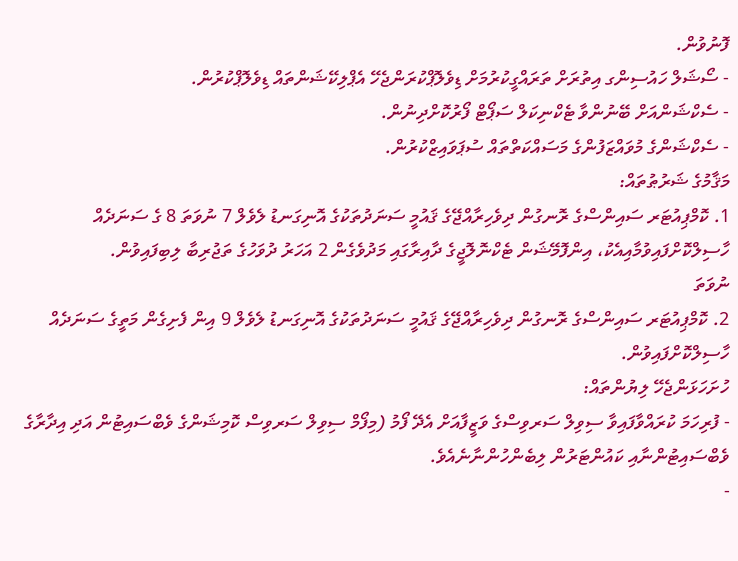ފޮނުވުން.
- ސޯޝަލް ހައުސިންގ އިތުރަށް ތަރައްގީކުރުމަށް ޑިވެލޮޕްކުރަންޖެހޭ އެޕްލިކޭޝަންތައް ޑިވެލޮޕްކުރުން.
- ސެކްޝަންއަށް ބޭނުންވާ ޓެކްނިކަލް ސަޕޯޓް ފޯރުކޮށްދިނުން.
- ސެކްޝަންގެ މުވައްޒަފުންގެ މަސައްކަތްތައް ސުޕަވައިޒްކުރުން.
މަޤާމުގެ ޝަރުޠުތައް:
1. ކޮމްޕިއުޓަރ ސައިންސްގެ ރޮނގުން ދިވެހިރާއްޖޭގެ ޤައުމީ ސަނަދުތަކުގެ އޮނިގަނޑު ލެވެލް 7 ނުވަތަ 8 ގެ ސަނަދެއް ހާސިލްކޮށްފައިވުމާއިއެކު، އިންފޮމޭޝަން ޓެކްނޮލޮޖީގެ ދާއިރާގައި މަދުވެގެން 2 އަހަރު ދުވަހުގެ ތަޖުރިބާ ލިބިފައިވުން.
ނުވަތަ
2. ކޮމްޕިއުޓަރ ސައިންސްގެ ރޮނގުން ދިވެހިރާއްޖޭގެ ޤައުމީ ސަނަދުތަކުގެ އޮނިގަނޑު ލެވެލް 9 އިން ފެށިގެން މަތީގެ ސަނަދެއް ހާސިލްކޮށްފައިވުން.
ހުށަހަޅަންޖެހޭ ލިޔުންތައް:
- ފުރިހަމަ ކުރައްވާފައިވާ ސިވިލް ސަރވިސްގެ ވަޒީފާއަށް އެދޭ ފޯމު (މިފޯމް ސިވިލް ސަރވިސް ކޮމިޝަންގެ ވެބްސައިޓުން އަދި އިދާރާގެ ވެބްސައިޓުންނާއި ކައުންޓަރުން ލިބެންހުންނާނެއެވެ.
-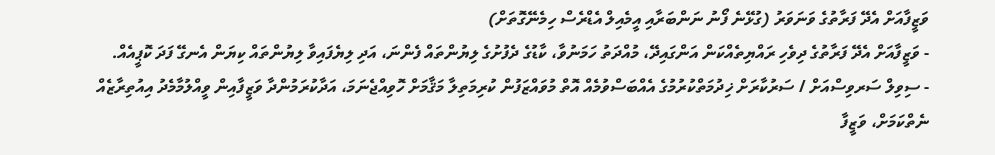ވަޒީފާއަށް އެދޭ ފަރާތުގެ ވަނަވަރު (ގުޅޭނެ ފޯނު ނަންބަރާއި އީމެއިލް އެޑްރެސް ހިމެނޭގޮތަށް)
- ވަޒީފާއަށް އެދޭ ފަރާތުގެ ދިވެހި ރައްޔިތެއްކަން އަންގައިދޭ، މުއްދަތު ހަމަނުވާ، ކާޑުގެ ދެފުށުގެ ލިޔުންތައް ފެންނަ، އަދި ލިޔެފައިވާ ލިޔުންތައް ކިޔަން އެނގޭ ފަދަ ކޮޕީއެއް.
- ސިވިލް ސަރވިސްއަށް / ސަރުކާރަށް ޚިދުމަތްކުރުމުގެ އެއްބަސްވުމެއް އޮތް މުވައްޒަފުން ކުރިމަތިލާ މަޤާމަށް ހޮވިއްޖެނަމަ، އަދާކުރަމުންދާ ވަޒީފާއިން ވީއްލުމާމެދު އިއުތިރާޒެއް ނެތްކަމަށް، ވަޒީފާ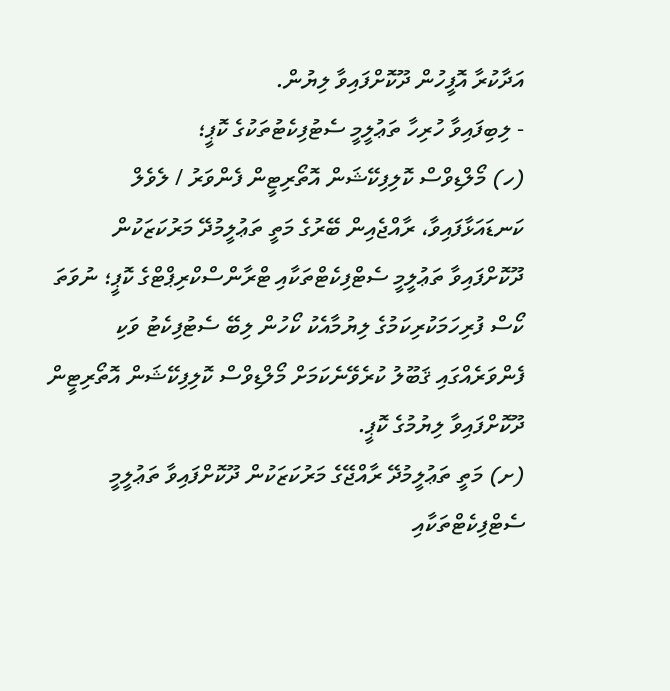އަދާކުރާ އޮފީހުން ދޫކޮށްފައިވާ ލިޔުން.
- ލިބިފައިވާ ހުރިހާ ތަޢުލީމީ ސެޓުފިކެޓުތަކުގެ ކޮޕީ؛
(ހ) މޯލްޑިވްސް ކޮލިފިކޭޝަން އޮތޯރިޓީން ފެންވަރު / ލެވެލް ކަނޑައަޅާފައިވާ، ރާއްޖެއިން ބޭރުގެ މަތީ ތަޢުލީމުދޭ މަރުކަޒަކުން ދޫކޮށްފައިވާ ތަޢުލީމީ ސެޓްފިކެޓްތަކާއި ޓްރާންސްކްރިޕްޓްގެ ކޮޕީ؛ ނުވަތަ ކޯސް ފުރިހަމަކުރިކަމުގެ ލިޔުމާއެކު ކޯހުން ލިބޭ ސެޓުފިކެޓު ވަކި ފެންވަރެއްގައި ޤަބޫލު ކުރެވޭނެކަމަށް މޯލްޑިވްސް ކޮލިފިކޭޝަން އޮތޯރިޓީން ދޫކޮށްފައިވާ ލިޔުމުގެ ކޮޕީ.
(ށ) މަތީ ތަޢުލީމުދޭ ރާއްޖޭގެ މަރުކަޒަކުން ދޫކޮށްފައިވާ ތަޢުލީމީ ސެޓްފިކެޓްތަކާއި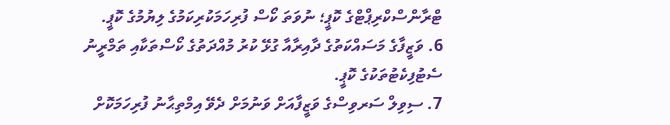ޓްރާންސްކްރިޕްޓްގެ ކޮޕީ؛ ނުވަތަ ކޯސް ފުރިހަމަކުރިކަމުގެ ލިޔުމުގެ ކޮޕީ.
6. ވަޒީފާގެ މަސައްކަތުގެ ދާއިރާއާ ގުޅޭ ކުރު މުއްދަތުގެ ކޯސްތަކާއި ތަމްރީނު ސެޓުފިކެޓުތަކުގެ ކޮޕީ.
7. ސިވިލް ސަރވިސްގެ ވަޒީފާއަށް ވަނުމަށް ދެވޭ އިމްތިޙާނު ފުރިހަމަކޮށް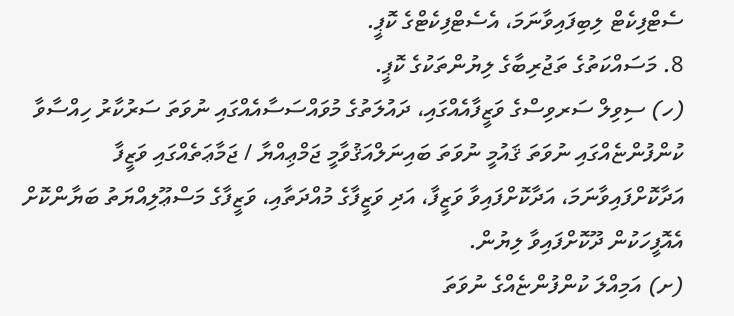ސެޓްފިކެޓް ލިބިފައިވާނަމަ، އެސެޓްފިކެޓްގެ ކޮޕީ.
8. މަސައްކަތުގެ ތަޖުރިބާގެ ލިޔުންތަކުގެ ކޮޕީ.
(ހ) ސިވިލް ސަރވިސްގެ ވަޒީފާއެއްގައި، ދައުލަތުގެ މުވައްސަސާއެއްގައި ނުވަތަ ސަރުކާރު ހިއްސާވާ ކުންފުންޏެއްގައި ނުވަތަ ޤައުމީ ނުވަތަ ބައިނަލްއަޤުވާމީ ޖަމްޢިއްޔާ / ޖަމާޢަތެއްގައި ވަޒީފާ އަދާކޮށްފައިވާނަމަ، އަދާކޮށްފައިވާ ވަޒީފާ، އަދި ވަޒީފާގެ މުއްދަތާއި، ވަޒީފާގެ މަސްޢޫލިއްޔަތު ބަޔާންކޮށް އެއޮފީހަކުން ދޫކޮށްފައިވާ ލިޔުން.
(ށ) އަމިއްލަ ކުންފުންޏެއްގެ ނުވަތަ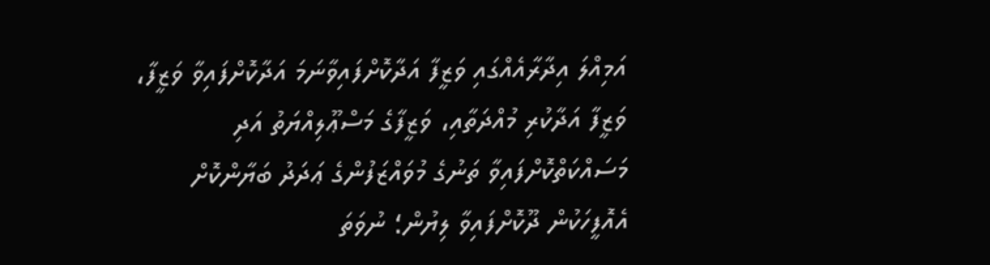އަމިއްލަ އިދާރާއެއްގައި ވަޒީފާ އަދާކޮށްފައިވާނަމަ އަދާކޮށްފައިވާ ވަޒީފާ، ވަޒީފާ އަދާކުރި މުއްދަތާއި، ވަޒީފާގެ މަސްޢޫލިއްޔަތު އަދި މަސައްކަތްކޮށްފައިވާ ތަނުގެ މުވައްޒަފުންގެ ޢަދަދު ބަޔާންކޮށް އެއޮފީހަކުން ދޫކޮށްފައިވާ ލިޔުން؛ ނުވަތަ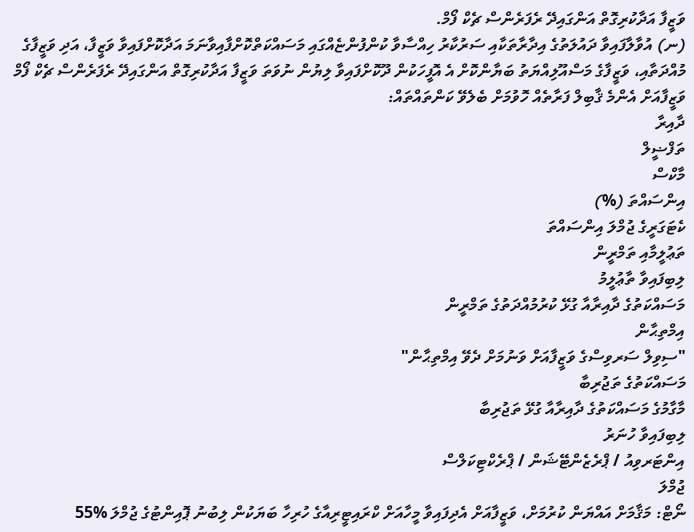ވަޒީފާ އަދާކުރިގޮތް އަންގައިދޭ ރެފަރެންސް ޗެކް ފޯމް.
(ނ) އުވާލާފައިވާ ދައުލަތުގެ އިދާރާތަކާއި ސަރުކާރު ހިއްސާވާ ކުންފުންޏެއްގައި މަސައްކަތްކޮށްފާއިވާނަމަ އަދާކޮށްފައިވާ ވަޒީފާ، އަދި ވަޒީފާގެ މުއްދަތާއި، ވަޒީފާގެ މަސްއޫލިއްޔަތު ބަޔާންކޮށް އެ އޮފީހަކުން ދޫކޮށްފައިވާ ލިޔުން ނުވަތަ ވަޒީފާ އަދާކުރިގޮތް އަންގައިދޭ ރެފަރެންސް ޗެކް ފޯމް
ވަޒީފާއަށް އެންމެ ޤާބިލް ފަރާތެއް ހޮވުމަށް ބެލެވޭ ކަންތައްތައް:
ދާއިރާ
ތަފްޟީލް
މާކްސް
އިންސައްތަ (%)
ކެޓަގަރީގެ ޖުމްލަ އިންސައްތަ
ތަޢުލީމާއި ތަމްރީން
ލިބިފައިވާ ތާޢުލީމު
މަސައްކަތުގެ ދާއިރާއާ ގުޅޭ ކުރުމުއްދަތުގެ ތަމްރީން
އިމްތިޙާން
"ސިވިލް ސަރވިސްގެ ވަޒީފާއަށް ވަނުމަށް ދެވޭ އިމްތިޙާން"
މަސައްކަތުގެ ތަޖުރިބާ
މާގާމުގެ މަސައްކަތުގެ ދާއިރާއާ ގުޅޭ ތަޖުރިބާ
ލިބިފައިވާ ހުނަރު
އިންޓަރވިއު / ޕްރެޒެންޓޭޝަން / ޕްރެކްޓިކަލްސް
ޖުމްލަ
ނޯޓް: މަޤާމަށް އައްޔަން ކުރުމަށް، ވަޒީފާއަށް އެދިފައިވާ މީހާއަށް ކްރައިޓީރިއާގެ ހުރިހާ ބަޔަކުން ލިބުނު ޕޮއިންޓުގެ ޖުމްލަ %55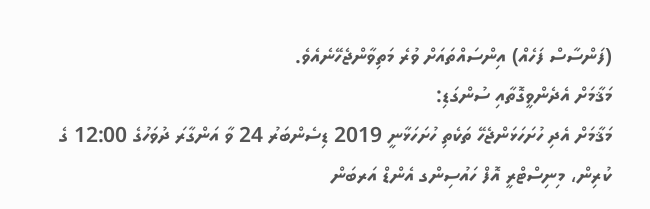(ފަންސާސް ފަހެއް) އިންސައްތައަށް ވުރެ މަތިވާންޖެހޭނެއެވެ.
މަޤާމަށް އެދެންވީގޮތާއި ސުންގަޑި:
މަޤާމަށް އެދި ހުށަހަޅަންޖެހޭ ތަކެތި ހުށަހަޅާނީ 2019 ޑިސެންބަރު 24 ވާ އަންގާރަ ދުވަހުގެ 12:00 ގެ ކުރިން، މިނިސްޓްރީ އޮފް ހައުސިންގ އެންޑް އަރބަން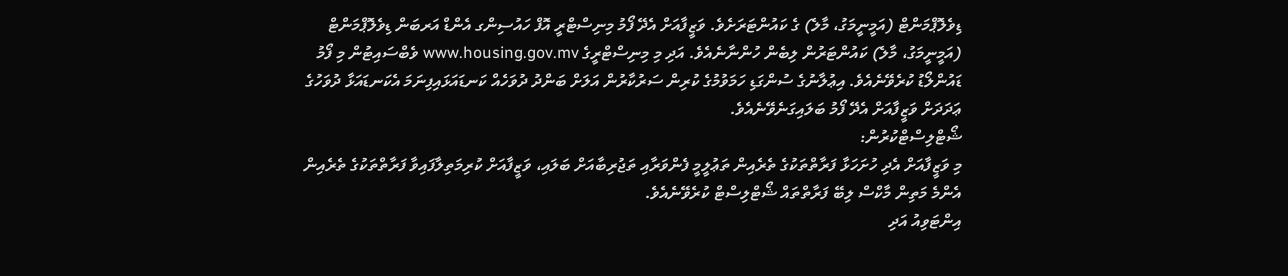ޑިވެލޮޕްމަންޓް (އަމީނީމަގު، މާލެ) ގެ ކައުންޓަރަށެވެ. ވަޒީފާއަށް އެދޭ ފޯމު މިނިސްޓްރީ އޮފް ހައުސިންގ އެންޑް އަރބަން ޑިވެލޮޕްމަންޓް (އަމީނީމަގު، މާލެ) ކައުންޓަރުން ލިބެން ހުންނާނެއެވެ. އަދި މި މިނިސްޓްރީގެ www.housing.gov.mv ވެބްސައިޓުން މި ފޯމު ޑައުންލޯޑު ކުރެވޭނެއެވެ. އިޢުލާނުގެ ސުންގަޑި ހަމަވުމުގެ ކުރިން ސަރުކާރުން އަލަށް ބަންދު ދުވަހެއް ކަނޑައަޅައިފިނަމަ އެކަނޑައަޅާ ދުވަހުގެ ޢަދަދަށް ވަޒީފާއަށް އެދޭ ފޯމު ބަލައިގަނެވޭނެއެވެ.
ޝޯޓްލިސްޓްކުރުން:
މި ވަޒީފާއަށް އެދި ހުށަހަޅާ ފަރާތްތަކުގެ ތެރެއިން ތަޢުލީމީ ފެންވަރާއި ތަޖުރިބާއަށް ބަލައި، ވަޒީފާއަށް ކުރިމަތިލާފައިވާ ފަރާތްތަކުގެ ތެރެއިން އެންމެ މަތިން މާކްސް ލިބޭ ފަރާތްތައް ޝޯޓްލިސްޓް ކުރެވޭނެއެވެ.
އިންޓަވިއު އަދި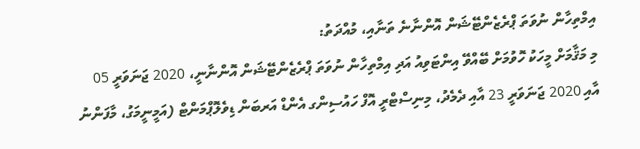އިމްތިހާން ނުވަތަ ޕްރެޒެންޓޭޝަން އޮންނާނެ ތަނާއި، މުއްދަތު:
މި މަޤާމަށް މީހަކު ހޮވުމަށް ބޭއްވޭ އިންޓަވިއު އަދި އިމްތިހާން ނުވަތަ ޕްރެޒެންޓޭޝަން އޮންނާނީ، 2020 ޖަނަވަރީ 05 އާއި 2020 ޖަނަވަރީ 23 އާއި ދެމެދު، މިނިސްޓްރީ އޮފް ހައުސިންގ އެންޑް އަރބަން ޑިވެލޮޕްމަންޓް (އަމީނީމަގު، މާފަންނު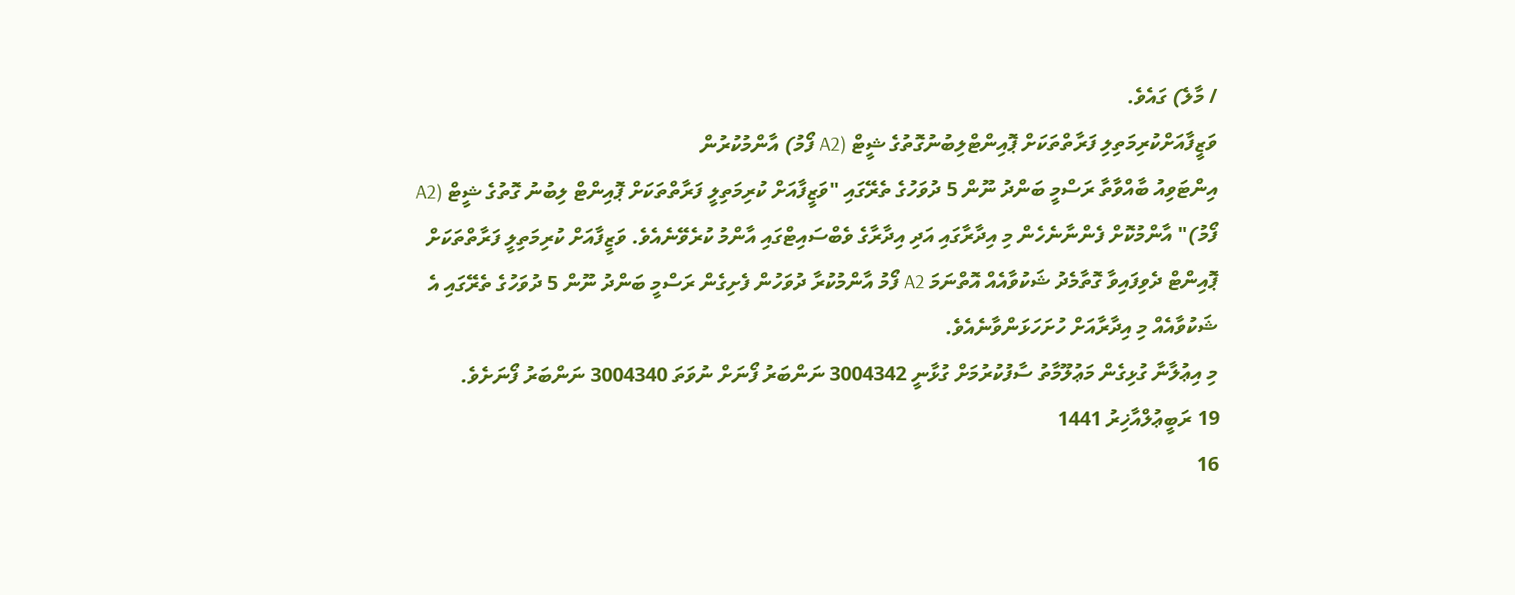/ މާލެ) ގައެވެ.
ވަޒީފާއަށްކުރިމަތިލި ފަރާތްތަކަށް ޕޮއިންޓްލިބުނުގޮތުގެ ޝީޓް (A2 ފޯމު) އާންމުކުރުން
އިންޓަވިއު ބާއްވާތާ ރަސްމީ ބަންދު ނޫން 5 ދުވަހުގެ ތެރޭގައި "ވަޒީފާއަށް ކުރިމަތިލީ ފަރާތްތަކަށް ޕޮއިންޓް ލިބުނު ގޮތުގެ ޝީޓް (A2 ފޯމު)" އާންމުކޮށް ފެންނާނެހެން މި އިދާރާގައި އަދި އިދާރާގެ ވެބްސައިޓްގައި އާންމު ކުރެވޭނެއެވެ. ވަޒީފާއަށް ކުރިމަތިލީ ފަރާތްތަކަށް ޕޮއިންޓް ދެވިފައިވާ ގޮތާމެދު ޝަކުވާއެއް އޮތްނަމަ A2 ފޯމު އާންމުކުރާ ދުވަހުން ފެށިގެން ރަސްމީ ބަންދު ނޫން 5 ދުވަހުގެ ތެރޭގައި އެ ޝަކުވާއެއް މި އިދާރާއަށް ހުށަހަޅަންވާނެއެވެ.
މި އިޢުލާނާ ގުޅިގެން މަޢުލޫމާތު ސާފުކުރުމަށް ގުޅާނީ 3004342 ނަންބަރު ފޯނަށް ނުވަތަ 3004340 ނަންބަރު ފޯނަށެވެ.
19 ރަބީޢުލްއާޚިރު 1441
16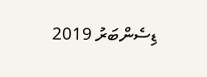ޑިސެންބަރު 2019